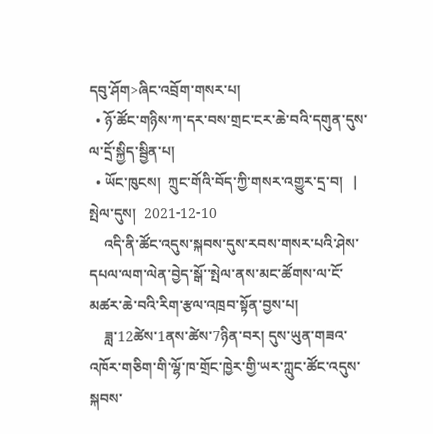དབུ་ཤོག>ཞིང་འབྲོག་གསར་པ།
  • ཉོ་ཚོང་གཉིས་ཀ་དར་བས་གྲང་ངར་ཆེ་བའི་དགུན་དུས་ལ་དྲོ་སྐྱིད་སྦྱིན་པ།
  • ཡོང་ཁུངས།  ཀྲུང་གོའི་བོད་ཀྱི་གསར་འགྱུར་དྲ་བ།   |     སྤེལ་དུས།  2021-12-10
    འདི་ནི་ཚོང་འདུས་སྐབས་དུས་རབས་གསར་པའི་ཤེས་དཔལ་ལག་ལེན་བྱེད་སྒོ་་སྤེལ་ནས་མང་ཚོགས་ལ་ངོ་མཚར་ཆེ་བའི་རིག་རྩལ་འཁྲབ་སྟོན་བྱས་པ།
    ཟླ་12ཚེས་1ནས་ཚེས་7ཉིན་བར། དུས་ཡུན་གཟའ་འཁོར་གཅིག་གི་ལྷོ་ཁ་གྲོང་ཁྱེར་གྱི་ཡར་ཀླུང་ཚོང་འདུས་སྐབས་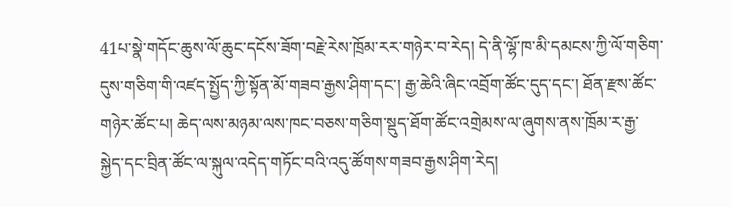41པ་སྣེ་གདོང་ཆུས་ལོ་ཆུང་དངོས་ཟོག་བརྗེ་རེས་ཁྲོམ་རར་གཉེར་བ་རེད། དེ་ནི་ལྷོ་ཁ་མི་དམངས་ཀྱི་ལོ་གཅིག་དུས་གཅིག་གི་འཛད་སྤྱོད་ཀྱི་སྟོན་མོ་གཟབ་རྒྱས་ཤིག་དང་། རྒྱ་ཆེའི་ཞིང་འབྲོག་ཚོང་དུད་དང་། ཐོན་རྫས་ཚོང་གཉེར་ཚོང་པ། ཆེད་ལས་མཉམ་ལས་ཁང་བཅས་གཅིག་སྡུད་ཐོག་ཚོང་འགྲེམས་ལ་ཞུགས་ནས་ཁྲོམ་ར་རྒྱ་སྐྱེད་དང་བྲིན་ཚོང་ལ་སྐུལ་འདེད་གཏོང་བའི་འདུ་ཚོགས་གཟབ་རྒྱས་ཤིག་རེད།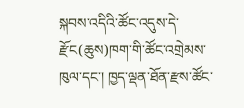སྐབས་འདིའི་ཚོང་འདུས་དེ་རྫོང(ཆུས)ཁག་གི་ཚོང་འགྲེམས་ཁུལ་དང་། ཁྱད་ལྡན་ཐོན་རྫས་ཚོང་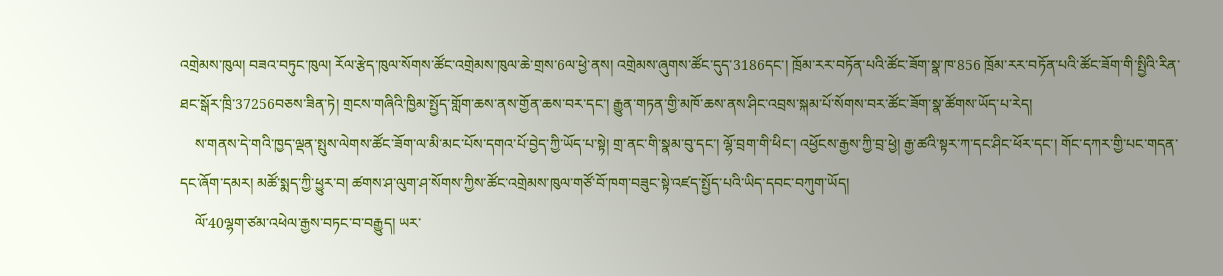འགྲེམས་ཁུལ། བཟའ་བཏུང་ཁུལ། རོལ་རྩེད་ཁུལ་སོགས་ཚོང་འགྲེམས་ཁུལ་ཆེ་གྲས་6ལ་ཕྱེ་ནས། འགྲེམས་ཞུགས་ཚོང་དུད་3186དང་། ཁྲོམ་རར་བཏོན་པའི་ཚོང་ཟོག་སྣ་ཁ་856 ཁྲོམ་རར་བཏོན་པའི་ཚོང་ཟོག་གི་སྤྱིའི་རིན་ཐང་སྒོར་ཁྲི་37256བཅས་ཟིན་ཏེ། གྲངས་གཞིའི་ཁྱིམ་སྤྱོད་གློག་ཆས་ནས་གྱོན་ཆས་བར་དང་། རྒྱུན་གཏན་གྱི་མཁོ་ཆས་ནས་ཤིང་འབྲས་སྐམ་པོ་སོགས་བར་ཚོང་ཟོག་སྣ་ཚོགས་ཡོད་པ་རེད།
    ས་གནས་དེ་གའི་ཁྱད་ལྡན་སྤུས་ལེགས་ཚོང་ཟོག་ལ་མི་མང་པོས་དགའ་པོ་བྱེད་ཀྱི་ཡོད་པ་སྟེ། གྲ་ནང་གི་སྣམ་བུ་དང་། ལྷོ་བྲག་གི་ཕིང་། འཕྱོངས་རྒྱས་ཀྱི་བྲ་ཕྱེ། རྒྱ་ཚའི་སྟར་ཀ་དང་ཤིང་ཕོར་དང་། གོང་དཀར་གྱི་པང་གདན་དང་ཞོག་དམར། མཚོ་སྨད་ཀྱི་ཕྱུར་བ། ཚགས་ཤ་ལུག་ཤ་སོགས་ཀྱིས་ཚོང་འགྲེམས་ཁུལ་གཙོ་བོ་ཁག་བཟུང་སྟེ་འཛད་སྤྱོད་པའི་ཡིད་དབང་བཀུག་ཡོད།
    ལོ་40ལྷག་ཙམ་འཕེལ་རྒྱས་བཏང་བ་བརྒྱུད། ཡར་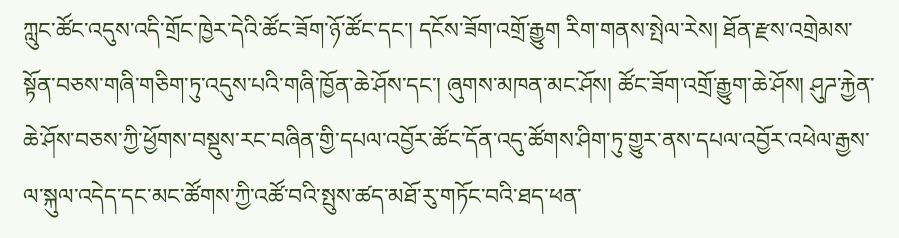ཀླུང་ཚོང་འདུས་འདི་གྲོང་ཁྱེར་དེའི་ཚོང་ཟོག་ཉོ་ཚོང་དང་། དངོས་ཟོག་འགྲོ་རྒྱུག རིག་གནས་སྤེལ་རེས། ཐོན་རྫས་འགྲེམས་སྟོན་བཅས་གཞི་གཅིག་ཏུ་འདུས་པའི་གཞི་ཁྱོན་ཆེ་ཤོས་དང་། ཞུགས་མཁན་མང་ཤོས། ཚོང་ཟོག་འགྲོ་རྒྱུག་ཆེ་ཤོས། ཤུཌ་རྐྱེན་ཆེ་ཤོས་བཅས་ཀྱི་ཕྱོགས་བསྡུས་རང་བཞིན་གྱི་དཔལ་འབྱོར་ཚོང་དོན་འདུ་ཚོགས་ཤིག་ཏུ་གྱུར་ནས་དཔལ་འབྱོར་འཕེལ་རྒྱས་ལ་སྐུལ་འདེད་དང་མང་ཚོགས་ཀྱི་འཚོ་བའི་སྤུས་ཚད་མཐོ་རུ་གཏོང་བའི་ཐད་ཕན་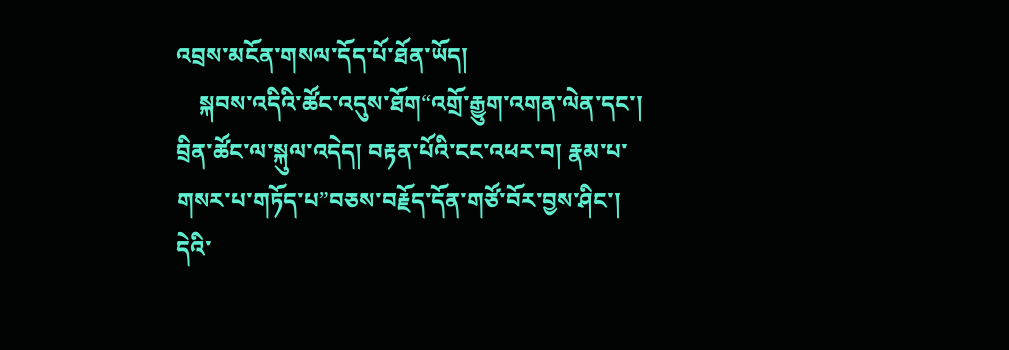འབྲས་མངོན་གསལ་དོད་པོ་ཐོན་ཡོད།
    སྐབས་འདིའི་ཚོང་འདུས་ཐོག“འགྲོ་རྒྱུག་འགན་ལེན་དང་། བྲིན་ཚོང་ལ་སྐུལ་འདེད། བརྟན་པོའི་ངང་འཕར་བ། རྣམ་པ་གསར་པ་གཏོད་པ”བཅས་བརྗོད་དོན་གཙོ་བོར་བྱས་ཤིང་། དེའི་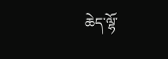ཆེད་ལྷོ་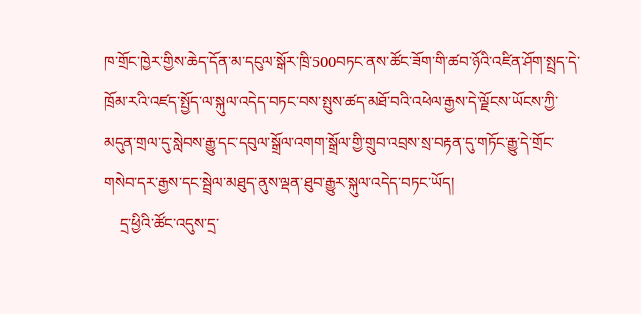ཁ་གྲོང་ཁྱེར་གྱིས་ཆེད་དོན་མ་དངུལ་སྒོར་ཁྲི་500བཏང་ནས་ཚོང་ཟོག་གི་ཚབ་ཉོའི་འཛིན་ཤོག་སྤྲད་དེ་ཁྲོམ་རའི་འཛད་སྤྱོད་ལ་སྐུལ་འདེད་བཏང་བས་སྤུས་ཚད་མཐོ་བའི་འཕེལ་རྒྱས་དེ་ལྗོངས་ཡོངས་ཀྱི་མདུན་གྲལ་དུ་སླེབས་རྒྱུ་དང་དབུལ་སྒྲོལ་འགག་སྒྲོལ་གྱི་གྲུབ་འབྲས་སྲ་བརྟན་དུ་གཏོང་རྒྱུ་དེ་གྲོང་གསེབ་དར་རྒྱས་དང་སྦྲེལ་མཐུད་ནུས་ལྡན་ཐུབ་རྒྱུར་སྐུལ་འདེད་བཏང་ཡོད།
    དྲ་ཕྱིའི་ཚོང་འདུས་དྲ་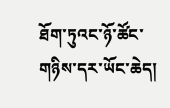ཐོག་ཏུའང་ཉོ་ཚོང་གཉིས་དར་ཡོང་ཆེད།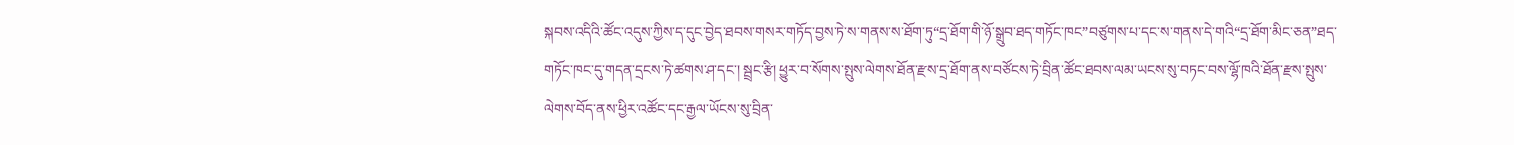སྐབས་འདིའི་ཚོང་འདུས་ཀྱིས་ད་དུང་བྱེད་ཐབས་གསར་གཏོད་བྱས་ཏེ་ས་གནས་ས་ཐོག་ཏུ“དྲ་ཐོག་གི་ཉོ་སྒྲུབ་ཐད་གཏོང་ཁང”བཙུགས་པ་དང་ས་གནས་དེ་གའི“དྲ་ཐོག་མིང་ཅན”ཐད་གཏོང་ཁང་དུ་གདན་དྲངས་ཏེ་ཚགས་ཤ་དང་། སྦྲང་རྩི། ཕྱུར་བ་སོགས་སྤུས་ལེགས་ཐོན་རྫས་དྲ་ཐོག་ནས་བཙོངས་ཏེ་བྲིན་ཚོང་ཐབས་ལམ་ཡངས་སུ་བཏང་བས་ལྷོ་ཁའི་ཐོན་རྫས་སྤུས་ལེགས་བོད་ནས་ཕྱིར་འཚོང་དང་རྒྱལ་ཡོངས་སུ་བྲིན་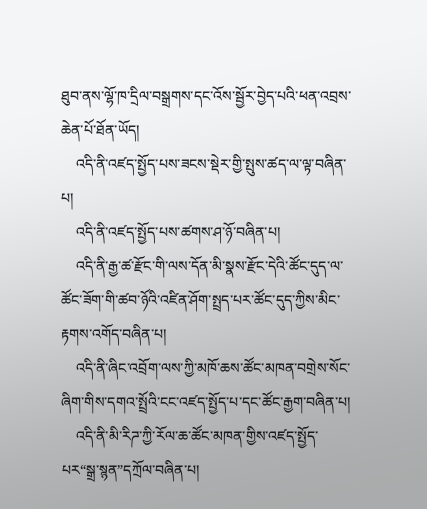ཐུབ་ནས་ལྷོ་ཁ་དྲིལ་བསྒྲགས་དང་འོས་སྦྱོར་བྱེད་པའི་ཕན་འབྲས་ཆེན་པོ་ཐོན་ཡོད།
    འདི་ནི་འཛད་སྤྱོད་པས་ཟངས་སྡེར་གྱི་སྤུས་ཚད་ལ་ལྟ་བཞིན་པ།
    འདི་ནི་འཛད་སྤྱོད་པས་ཚགས་ཤ་ཉོ་བཞིན་པ།
    འདི་ནི་རྒྱ་ཚ་རྫོང་གི་ལས་དོན་མི་སྣས་རྫོང་དེའི་ཚོང་དུད་ལ་ཚོང་ཟོག་གི་ཚབ་ཉོའི་འཛིན་ཤོག་སྤྲད་པར་ཚོང་དུད་ཀྱིས་མིང་རྟགས་འགོད་བཞིན་པ།
    འདི་ནི་ཞིང་འབྲོག་ལས་ཀྱི་མཁོ་ཆས་ཚོང་མཁན་བགྲེས་སོང་ཞིག་གིས་དགའ་སྤྲོའི་ངང་འཛད་སྤྱོད་པ་དང་ཚོང་རྒྱག་བཞིན་པ།
    འདི་ནི་མི་རིཌ་ཀྱི་རོལ་ཆ་ཚོང་མཁན་གྱིས་འཛད་སྤྱོད་པར“སྒྲ་སྙན”དཀྲོལ་བཞིན་པ།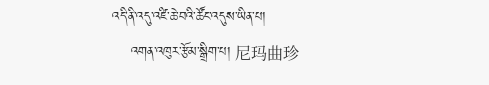འདི་ནི་འདུ་འཛི་ཆེ་བའི་ཚོང་འདུས་ཡིན་པ།
    འགན་འཁུར་རྩོམ་སྒྲིག་པ། 尼玛曲珍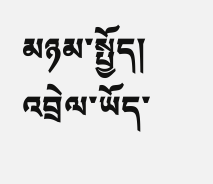མཉམ་སྤྱོད།
འབྲེལ་ཡོད་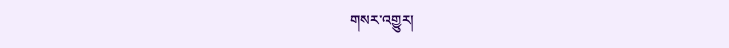གསར་འགྱུར།